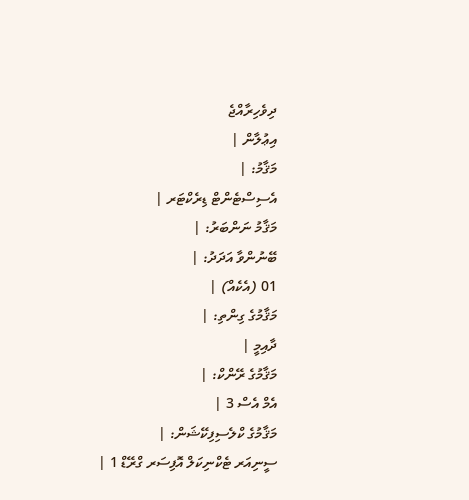ދިވެހިރާއްޖެ
އިޢުލާން |
މަޤާމު: |
އެސިސްޓެންޓް ޑިރެކްޓަރ |
މަޤާމު ނަންބަރު: |
ބޭނުންވާ އަދަދު: |
01 (އެކެއް) |
މަޤާމުގެ ގިންތި: |
ދާއިމީ |
މަޤާމުގެ ރޭންކް: |
އެމް އެސް 3 |
މަޤާމުގެ ކްލެސިފިކޭޝަން: |
ސީނިއަރ ޓެކްނިކަލް އޮފިސަރ ގްރޭޑް 1 |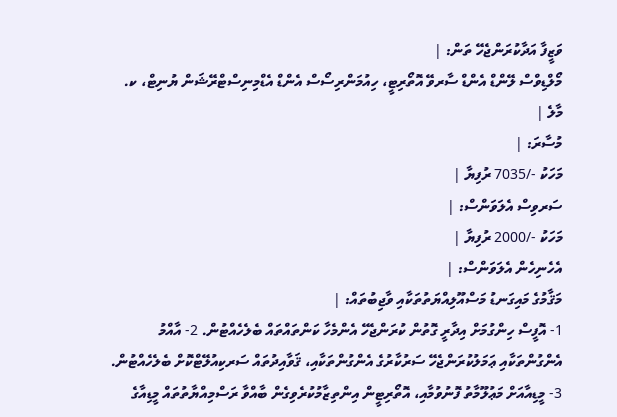ވަޒީފާ އަދާކުރަންޖެހޭ ތަން: |
މޯލްޑިވްސް ލޭންޑް އެންޑް ސާރވޭ އޮތޯރިޓީ، ހިއުމަންރިސޯސް އެންޑް އެޑްމިނިސްޓްރޭޝަން ޔުނިޓް، ކ. މާލެ |
މުސާރަ: |
މަހަކު -/7035 ރުފިޔާ |
ސަރވިސް އެލަވަންސް: |
މަހަކު -/2000 ރުފިޔާ |
އެހެނިހެން އެލަވަންސް: |
މަޤާމުގެ މައިގަނޑު މަސްއޫލިއްޔަތުތަކާއި ވާޖިބުތައް: |
1- އޮފީސް ހިންގުމަށް އިދާރީ ގޮތުން ކުރަންޖެހޭ އެންމެހާ ކަންތައްތައް ބެލެހެއްޓުން. 2- އާއްމު އެންގުންތަކާއި ޢަމަލުކުރަންޖެހޭ ސަރުކާރުގެ އެންގުންތަކާއި، ޤަވާއިދުތައް ސަރކިއުލޭޓްކޮށް ބެލެހެއްޓުން. 3- މީޑިއާއަށް މަޢުލޫމާތު ފޮނުވުމާއި، އޮތޯރިޓީން އިންތިޒާމުކުރެވިގެން ބާއްވާ ރަސްމިއްޔާތުތައް މީޑިއާގެ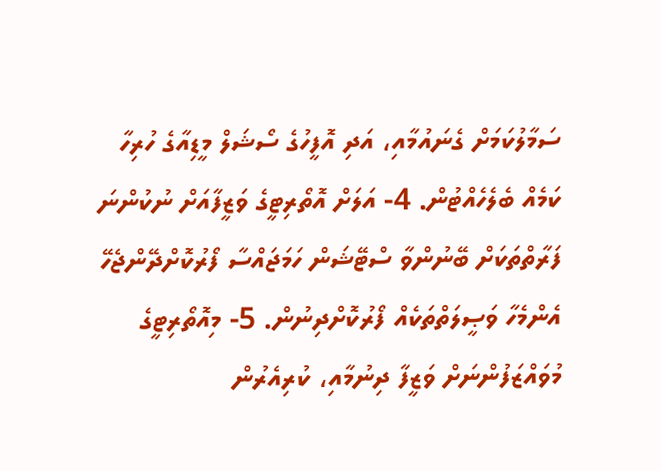ސަމާލުކަމަށް ގެނައުމާއި، އަދި އޮފީހުގެ ސޯޝަލް މީޑިއާގެ ހުރިހާ ކަމެއް ބެލެހެއްޓުން. 4- އަލަށް އޮތޯރިޓީގެ ވަޒީފާއަށް ނުކުންނަ ފަރާތްތަކަށް ބޭނުންވާ ސްޓޭޝަން ހަމަޖައްސާ ފޯރުކޮށްދޭންޖެހޭ އެންމެހާ ވަޞީލަތްތަކެއް ފޯރުކޮށްދިނުން. 5- މިއޮތޯރިޓީގެ މުވައްޒަފުންނަށް ވަޒީފާ ދިނުމާއި، ކުރިއެރުން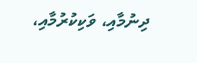ދިނުމާއި، ވަކިކުރުމާއި،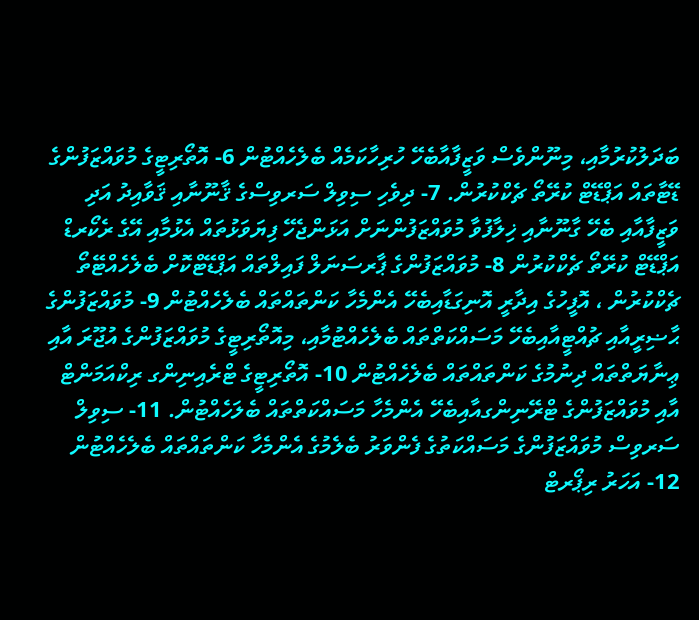ބަދަލުކުރުމާއި، މިނޫންވެސް ވަޒީފާއާބެހޭ ހުރިހާކަމެއް ބެލެހެއްޓުން 6- އޮތޯރިޓީގެ މުވައްޒަފުންގެ ޑޭޓާތައް އަޕްޑޭޓް ކުރޭތޯ ޗެކްކުރުން. 7- ދިވެހި ސިވިލް ސަރވިސްގެ ޤާނޫނާއި ޤަވާއިދު އަދި ވަޒީފާއާއި ބެހޭ ގާނޫނާއި ޚިލާފުވާ މުވައްޒަފުންނަށް އަޅަންޖެހޭ ފިޔަވަޅުތައް އެޅުމާއި އޭގެ ރެކޯރޑް އަޕްޑޭޓް ކުރޭތޯ ޗެކްކުރުން 8- މުވައްޒަފުންގެ ޕާރސަނަލް ފައިލްތައް އަޕްޑޭޓްކޮށް ބެލެހެއްޓޭތޯ ޗެކްކުރުން ، އޮފީހުގެ އިދާރީ އޮނިގަޑާއިބެހޭ އެންމެހާ ކަންތައްތައް ބެލެހެއްޓުން 9- މުވައްޒަފުންގެ ޙާޟިރީއާއި ޗުއްޓީއާއިބެހޭ މަސައްކަތްތައް ބެލެހެއްޓުމާއި، މިއޮތޯރިޓީގެ މުވައްޒަފުންގެ އުޖޫރަ އާއި ޢިނާޔަތްތައް ދިނުމުގެ ކަންތައްތައް ބެލެހެއްޓުން 10- އޮތޯރިޓީގެ ޓްރެއިނިންގ ރިކްއަމަންޓް އާއި މުވައްޒަފުންގެ ޓްރޭނިންގއާއިބެހޭ އެންމެހާ މަސައްކަތްތައް ބެލަހެއްޓުން. 11- ސިވިލް ސަރވިސް މުވައްޒަފުންގެ މަސައްކަތުގެ ފެންވަރު ބެލެމުގެ އެންމެހާ ކަންތައްތައް ބެލެހެއްޓުން 12- އަހަރު ރިޕޯރޓް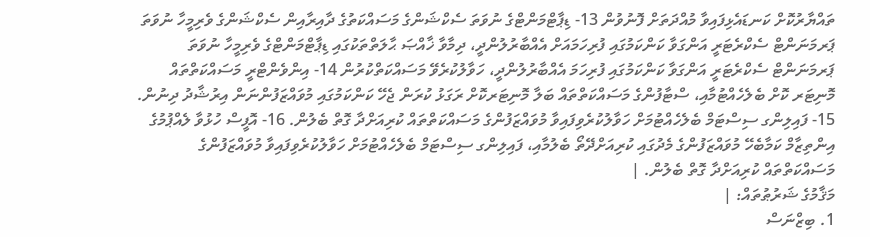ތައްޔާރުކޮށް ކަނޑައެޅިފައިވާ މުއްދަތަށް ފޮނުވުން 13- ޑިޕާޓްމަންޓްގެ ނުވަތަ ސެކްޝަންގެ މަސައްކަތުގެ ދާއިރާއިން ސެކްޝަންގެ ވެރިމީހާ ނުވަތަ ޕަރމަނަންޓް ސެކްރެޓަރީ އަންގަވާ ކަންކަމުގައި ފުރިހަމައަށް އެއްބާރުލުންދީ، ދިމާވާ ޚާއްޞަ ޙާލަތްތަކުގައި ޑިޕާޓްމަންޓްގެ ވެރިމީހާ ނުވަތަ ޕަރމަނަންޓް ސެކްރެޓަރީ އަންގަވާ ކަންކަމުގައި ފުރިހަމަ އެއްބާރުލުންދީ، ހަވާލުކުރެވޭ މަސައްކަތްކުރުން 14- އިންވެންޓްރީ މަސައްކަތްތައް މޮނިޓަރ ކޮށް ބެލެހެއްޓުމާއި، ސްޓާފުންގެ މަސައްކަތްތައް ބަލާ މޮނިޓަރކޮށް ރަގަޅު ކުރަން ޖެހޭ ކަންކަމުގައި މުވައްޒަފުންނަން އިރުޝާދު ދިނުން. 15- ފައިލިންގ ސިސްޓަމް ބެލެހެއްޓުމަށް ހަވާލުކުރެވިފައިވާ މުވައްޒަފުންގެ މަސައްކަތްތައް ކުރިއަށްދާ ގޮތް ބެލުން. 16- އޮފީސް ހުޅުވާ ލެއްޕުމުގެ އިންތިޒާމް ކަމާބެހޭ މުވައްޒަފުންގެ މެދުގައި ކުރިއަށްދޭތޯ ބެލުމާއި، ފައިލިންގ ސިސްޓަމް ބެލެހެއްޓުމަށް ހަވާލުކުރެވިފައިވާ މުވައްޒަފުންގެ މަސައްކަތްތައް ކުރިއަށްދާ ގޮތް ބެލުން. |
މަޤާމުގެ ޝަރުޠުތައް: |
1. ބިޒްނަސް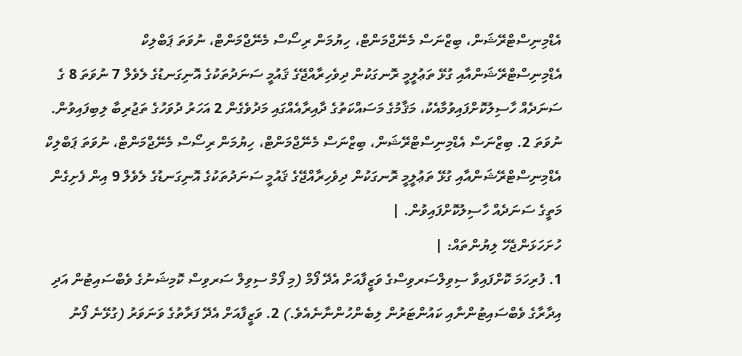އެޑްމިނިސްޓްރޭޝަން، ބިޒްނަސް މެނޭޖްމަންޓް، ހިޔުމަން ރިސޯސް މެނޭޖްމަންޓް، ނުވަތަ ޕަބްލިކް އެޑްމިނިސްޓްރޭޝަންއާއި ގުޅޭ ތަޢުލީމީ ރޮނގަކުން ދިވެހިރާއްޖޭގެ ޤައުމީ ސަނަދުތަކުގެ އޮނިގަނޑުގެ ލެވެލް 7 ނުވަތަ 8 ގެ ސަނަދެއް ހާސިލުކޮށްފައިވުމާއެކު، މަޤާމުގެ މަސައްކަތުގެ ދާއިރާއެއްގައި މަދުވެގެން 2 އަހަރު ދުވަހުގެ ތަޖުރިބާ ލިބިފައިވުން. ނުވަތަ 2. ބިޒްނަސް އެޑްމިނިސްޓްރޭޝަން، ބިޒްނަސް މެނޭޖްމަންޓް، ހިޔުމަން ރިސޯސް މެނޭޖްމަންޓް، ނުވަތަ ޕަބްލިކް އެޑްމިނިސްޓްރޭޝަންއާއި ގުޅޭ ތަޢުލީމީ ރޮނގަކުން ދިވެހިރާއްޖޭގެ ޤައުމީ ސަނަދުތަކުގެ އޮނިގަނޑުގެ ލެވެލް 9 އިން ފެށިގެން މަތީގެ ސަނަދެއް ހާސިލުކޮށްފައިވުން. |
ހުށަހަޅަންޖެހޭ ލިޔުންތައް: |
1. ފުރިހަމަ ކޮށްފައިވާ ސިވިލްސަރވިސްގެ ވަޒީފާއަށް އެދޭ ފޯމް (މި ފޯމް ސިވިލް ސަރވިސް ކޮމިޝަނުގެ ވެބްސައިޓުން އަދި އިދާރާގެ ވެބްސައިޓުންނާއި ކައުންޓަރުން ލިބެންހުންނާނެއެވެ.) 2. ވަޒީފާއަށް އެދޭ ފަރާތުގެ ވަނަވަރު (ގުޅޭނެ ފޯނު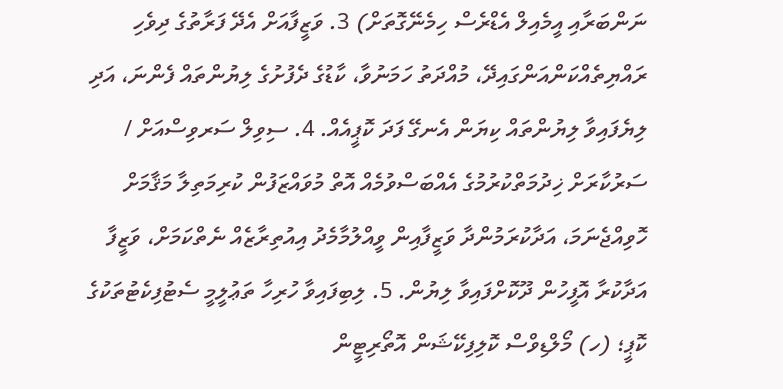ނަންބަރާއި އީމެއިލް އެޑްރެސް ހިމެނޭގޮތަށް) 3. ވަޒީފާއަށް އެދޭ ފަރާތުގެ ދިވެހި ރައްޔިތެއްކަންއަންގައިދޭ، މުއްދަތު ހަމަނުވާ، ކާޑުގެ ދެފުށުގެ ލިޔުންތައް ފެންނަ، އަދި ލިޔެފައިވާ ލިޔުންތައް ކިޔަން އެނގޭ ފަދަ ކޮޕީއެއް. 4. ސިވިލް ސަރވިސްއަށް / ސަރުކާރަށް ޚިދުމަތްކުރުމުގެ އެއްބަސްވުމެއް އޮތް މުވައްޒަފުން ކުރިމަތިލާ މަޤާމަށް ހޮވިއްޖެނަމަ، އަދާކުރަމުންދާ ވަޒީފާއިން ވީއްލުމާމެދު އިއުތިރާޒެއް ނެތްކަމަށް، ވަޒީފާ އަދާކުރާ އޮފީހުން ދޫކޮށްފައިވާ ލިޔުން. 5. ލިބިފައިވާ ހުރިހާ ތަޢުލީމީ ސެޓުފިކެޓުތަކުގެ ކޮޕީ؛ (ހ) މޯލްޑިވްސް ކޮލިފިކޭޝަން އޮތޯރިޓީން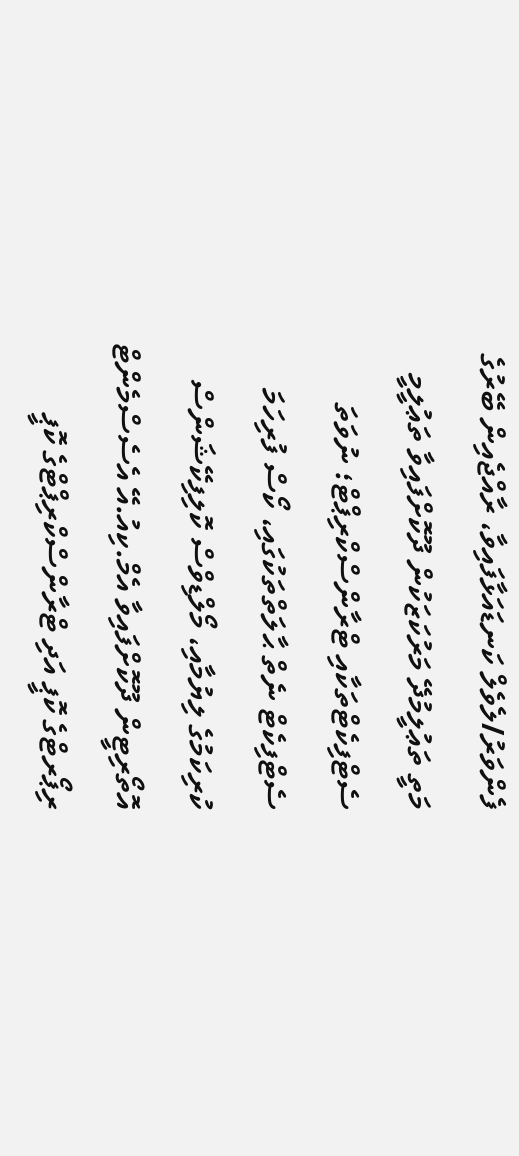ފެންވަރު/ލެވެލް ކަނޑައަޅާފައިވާ، ރާއްޖެއިން ބޭރުގެ މަތީ ތަޢުލީމުދޭ މަރުކަޒަކުން ދޫކޮށްފައިވާ ތަޢުލީމީ ސެޓްފިކެޓްތަކާއި ޓްރާންސްކްރިޕްޓް؛ ނުވަތަ ސެޓްފިކެޓް ނެތް ޙާލަތްތަކުގައި، ކޯސް ފުރިހަމަ ކުރިކަމުގެ ލިޔުމާއި، މޯލްޑިވްސް ކޮލިފިކޭޝަންސް އޮތޯރިޓީން ދޫކޮށްފައިވާ އެމް.ކިއު.އޭ އެސެސްމެންޓް ރިޕޯރޓްގެ ކޮޕީ އަދި ޓްރާންސްކްރިޕްޓްގެ ކޮޕީ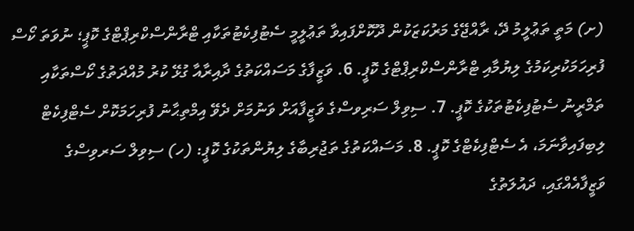(ށ) މަތީ ތަޢުލީމު ދޭ، ރާއްޖޭގެ މަރުކަޒަކުން ދޫކޮށްފައިވާ ތަޢުލީމީ ސެޓުފިކެޓުތަކާއި ޓްރާންސްކްރިޕްޓްގެ ކޮޕީ؛ ނުވަތަ ކޯސް ފުރިހަމަކުރިކަމުގެ ލިޔުމާއި ޓްރާންސްކްރިޕްޓްގެ ކޮޕީ. 6. ވަޒީފާގެ މަސައްކަތުގެ ދާއިރާއާ ގުޅޭ ކުރު މުއްދަތުގެ ކޯސްތަކާއި ތަމްރީނު ސެޓުފިކެޓުތަކުގެ ކޮޕީ. 7. ސިވިލް ސަރިވސްގެ ވަޒީފާއަށް ވަނުމަށް ދެވޭ އިމްތިޙާނު ފުރިހަމަކޮށް ސެޓްފިކެޓް ލިބިފައިވާނަމަ، އެ ސެޓްފިކެޓްގެ ކޮޕީ. 8. މަސައްކަތުގެ ތަޖުރިބާގެ ލިޔުންތަކުގެ ކޮޕީ: (ހ) ސިވިލް ސަރވިސްގެ ވަޒީފާއެއްގައި، ދައުލަތުގެ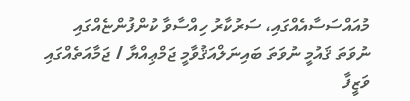މުއައްސަސާއެއްގައި، ސަރުކާރު ހިއްސާވާ ކުންފުންޏެއްގައި ނުވަތަ ޤައުމީ ނުވަތަ ބައިނަލްއަޤުވާމީ ޖަމްޢިއްޔާ / ޖަމާއަތެއްގައި ވަޒީފާ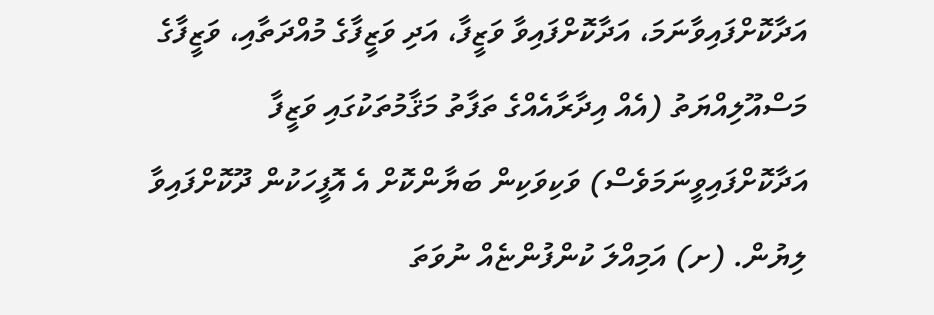އަދާކޮށްފައިވާނަމަ، އަދާކޮށްފައިވާ ވަޒީފާ، އަދި ވަޒީފާގެ މުއްދަތާއި، ވަޒީފާގެ މަސްއޫލިއްޔަތު (އެއް އިދާރާއެއްގެ ތަފާތު މަޤާމުތަކުގައި ވަޒީފާ އަދާކޮށްފައިވީނަމަވެސް) ވަކިވަކިން ބަޔާންކޮށް އެ އޮފީހަކުން ދޫކޮށްފައިވާ ލިޔުން. (ށ) އަމިއްލަ ކުންފުންޏެއް ނުވަތަ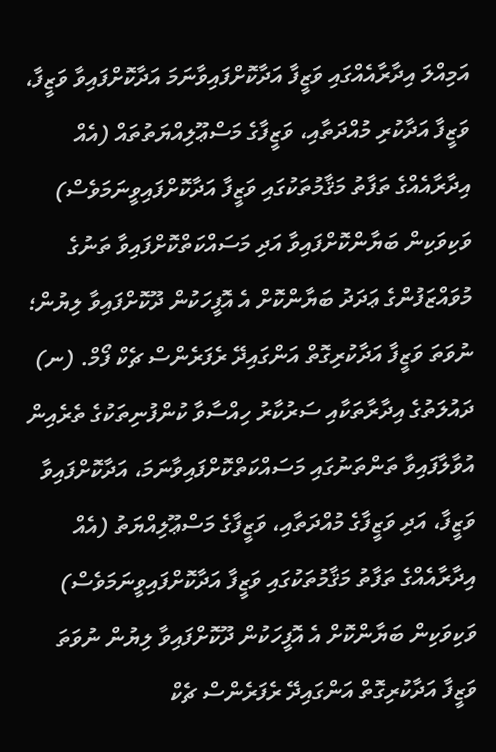އަމިއްލަ އިދާރާއެއްގައި ވަޒީފާ އަދާކޮށްފައިވާނަމަ އަދާކޮށްފައިވާ ވަޒީފާ، ވަޒީފާ އަދާކުރި މުއްދަތާއި، ވަޒީފާގެ މަސްޢޫލިއްޔަތުތައް (އެއް އިދާރާއެއްގެ ތަފާތު މަޤާމުތަކުގައި ވަޒީފާ އަދާކޮށްފައިވީނަމަވެސް) ވަކިވަކިން ބަޔާންކޮށްފައިވާ އަދި މަސައްކަތްކޮށްފައިވާ ތަނުގެ މުވައްޒަފުންގެ ޢަދަދު ބަޔާންކޮށް އެ އޮފީހަކުން ދޫކޮށްފައިވާ ލިޔުން؛ ނުވަތަ ވަޒީފާ އަދާކުރިގޮތް އަންގައިދޭ ރެފަރެންސް ޗެކް ފޯމް. (ނ) ދައުލަތުގެ އިދާރާތަކާއި ސަރުކާރު ހިއްސާވާ ކުންފުނިތަކުގެ ތެރެއިން އުވާލާފައިވާ ތަންތަނުގައި މަސައްކަތްކޮށްފައިވާނަމަ، އަދާކޮށްފައިވާ ވަޒީފާ، އަދި ވަޒީފާގެ މުއްދަތާއި، ވަޒީފާގެ މަސްޢޫލިއްޔަތު (އެއް އިދާރާއެއްގެ ތަފާތު މަޤާމުތަކުގައި ވަޒީފާ އަދާކޮށްފައިވީނަމަވެސް) ވަކިވަކިން ބަޔާންކޮށް އެ އޮފީހަކުން ދޫކޮށްފައިވާ ލިޔުން ނުވަތަ ވަޒީފާ އަދާކުރިގޮތް އަންގައިދޭ ރެފަރެންސް ޗެކް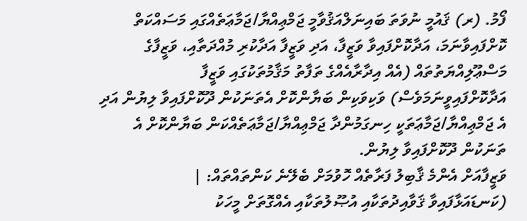ފޯމު. (ރ) ޤައުމީ ނުވަތަ ބައިނަލްއަޤުވާމީ ޖަމްޢިއްޔާ/ޖަމާޢަތެއްގައި މަސައްކަތް ކޮށްފައިވާނަމަ، އަދާކޮށްފައިވާ ވަޒީފާ، އަދި ވަޒީފާ އަދާކުރި މުއްދަތާއި، ވަޒީފާގެ މަސްޢޫލިއްޔަތުތައް (އެއް އިދާރާއެއްގެ ތަފާތު މަޤާމުތަކުގައި ވަޒީފާ އަދާކޮށްފައިވީނަމަވެސް) ވަކިވަކިން ބަޔާންކޮށް އެތަނަކުން ދޫކޮށްފައިވާ ލިޔުން އަދި އެ ޖަމްޢިއްޔާ/ޖަމާޢަތަކީ ހިނގަމުންދާ ޖަމްޢިއްޔާ/ޖަމާޢަތެއްކަން ބަޔާންކޮށް އެ ތަނަކުން ދޫކޮށްފައިވާ ލިޔުން.
ވަޒީފާއަށް އެންމެ ޤާބިލު ފަރާތެއް ހޮވުމަށް ބެލޭނެ ކަންތައްތައް: |
(ކަނޑައަޅާފައިވާ ޤަވާއިދުތަކާއި އުޞޫލުތަކާއި އެއްގޮތަށް މީހަކު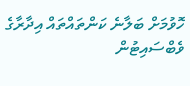ހޮވުމަށް ބަލާނެ ކަންތައްތައް އިދާރާގެ ވެބްސައިޓުން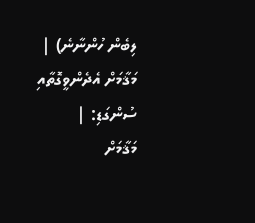ލިބެން ހުންނާނެ) |
މަޤާމަށް އެދެންވީގޮތާއި ސުންގަޑި: |
މަޤާމަށް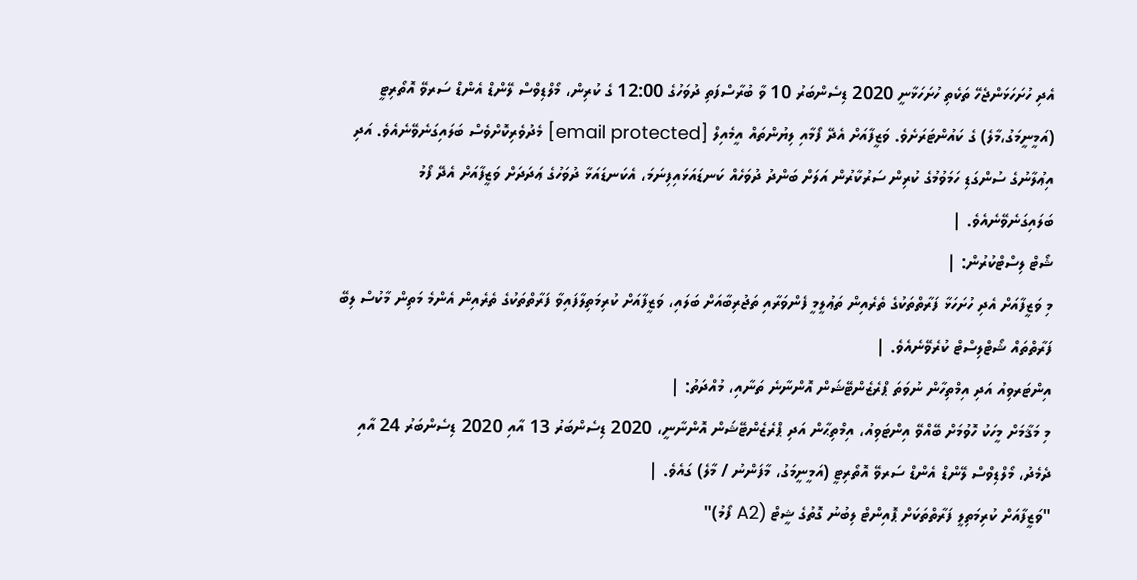އެދި ހުށަހަޅަންޖެހޭ ތަކެތި ހުށަހަޅާނީ 2020 ޑިސެންބަރު 10 ވާ ބުރާސްފަތި ދުވަހުގެ 12:00 ގެ ކުރިން، މޯލްޑިވްސް ލޭންޑް އެންޑް ސަރވޭ އޮތޯރިޓީ (އަމީނީމަގު،މާލެ) ގެ ކައުންޓަރަށެވެ. ވަޒީފާއަށް އެދޭ ފޯމާއި ލިޔުންތައް އީމެއިލް [email protected] މެދުވެރިކޮށްވެސް ބަލައިގަނެވޭނެއެވެ. އަދި އިޢުލާނުގެ ސުންގަޑި ހަމަވުމުގެ ކުރިން ސަރުކާރުން އަލަށް ބަންދު ދުވަހެއް ކަނޑައަޅައިފިނަމަ، އެކަނޑައަޅާ ދުވަހުގެ ޢަދަދަށް ވަޒީފާއަށް އެދޭ ފޯމު ބަލައިގަނެވޭނެއެވެ. |
ޝޯޓް ލިސްޓްކުރުން: |
މި ވަޒީފާއަށް އެދި ހުށަހަޅާ ފަރާތްތަކުގެ ތެރެއިން ތަޢުލީމީ ފެންވަރާއި ތަޖުރިބާއަށް ބަލައި، ވަޒީފާއަށް ކުރިމަތިލާފައިވާ ފަރާތްތަކުގެ ތެރެއިން އެންމެ މަތިން މާކުސް ލިބޭ ފަރާތްތައް ޝޯޓްލިސްޓް ކުރެވޭނެއެވެ. |
އިންޓަރވިއު އަދި އިމްތިހާން ނުވަތަ ޕްރެޒެންޓޭޝަން އޮންނާނެ ތަނާއި، މުއްދަތު: |
މި މަޤާމަށް މީހަކު ހޮވުމަށް ބޭއްވޭ އިންޓަވިއު، އިމްތިޙާން އަދި ޕްރެޒެންޓޭޝަން އޮންނާނީ، 2020 ޑިސެންބަރު 13 އާއި 2020 ޑިސެންބަރު 24 އާއި ދެމެދު، މޯލްޑިވްސް ލޭންޑް އެންޑް ސަރވޭ އޮތޯރިޓީ (އަމީނީމަގު، މާފަންނު / މާލެ) ގައެވެ. |
"ވަޒީފާއަށް ކުރިމަތިލީ ފަރާތްތަކަށް ޕޮއިންޓް ލިބުނު ގޮތުގެ ޝީޓް (A2 ފޯމު)"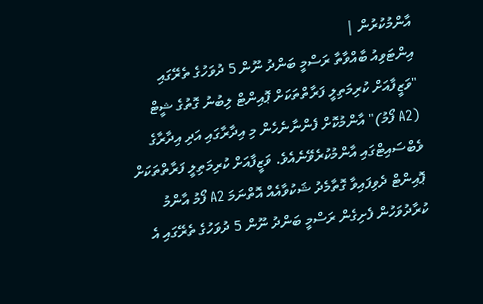އާންމުކުރުން |
އިންޓަވިއު ބާއްވާތާ ރަސްމީ ބަންދު ނޫން 5 ދުވަހުގެ ތެރޭގައި "ވަޒީފާއަށް ކުރިމަތިލީ ފަރާތްތަކަށް ޕޮއިންޓް ލިބުނު ގޮތުގެ ޝީޓް (A2 ފޯމު)" އާންމުކޮށް ފެންނާނެހެން މި އިދާރާގައި އަދި އިދާރާގެ ވެބްސައިޓްގައި އާންމުކުރެވޭނެއެވެ. ވަޒީފާއަށް ކުރިމަތިލީ ފަރާތްތަކަށް ޕޮއިންޓް ދެވިފައިވާ ގޮތާމެދު ޝަކުވާއެއް އޮތްނަމަ A2 ފޯމު އާންމު ކުރާދުވަހުން ފެށިގެން ރަސްމީ ބަންދު ނޫން 5 ދުވަހުގެ ތެރޭގައި އެ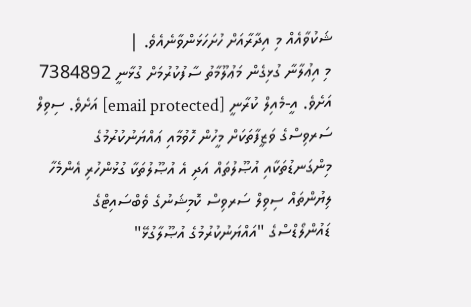ޝަކުވާއެއް މި އިދާރާއަށް ހުށަހަޅަންވާނެއެވެ. |
މި އިޢުލާނާ ގުޅިގެން މަޢުލޫމާތު ސާފުކުރުމަށް ގުޅާނީ 7384892 އަށެވެ. އީ-މެއިލް ކުރާނީ [email protected] އަށެވެ. ސިވިލް ސަރވިސްގެ ވަޒީފާތަކަށް މީހުން ހޮވުމާއި ޢައްޔަނުކުރުމުގެ މިންގަނޑުތަކާއި އުޞޫލުތައް އަދި އެ އުޞޫލުތަކާ ގުޅުންހުރި އެންމެހާ ލިޔުންތައް ސިވިލް ސަރވިސް ކޮމިޝަނުގެ ވެބްސައިޓްގެ ޑައުންލޯޑްސްގެ "އައްޔަނުކުރުމުގެ އުޞޫލާގުޅޭ"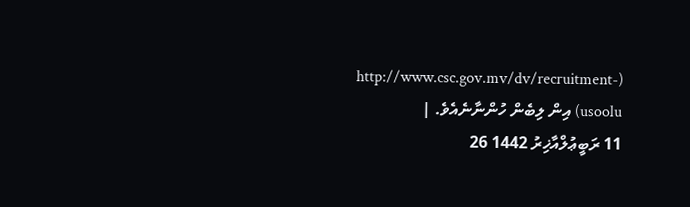(http://www.csc.gov.mv/dv/recruitment-usoolu) އިން ލިބެން ހުންނާނެއެވެ. |
11 ރަބީޢުލްއާޚިރު 1442 26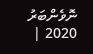ނޮވެންބަރު 2020 |